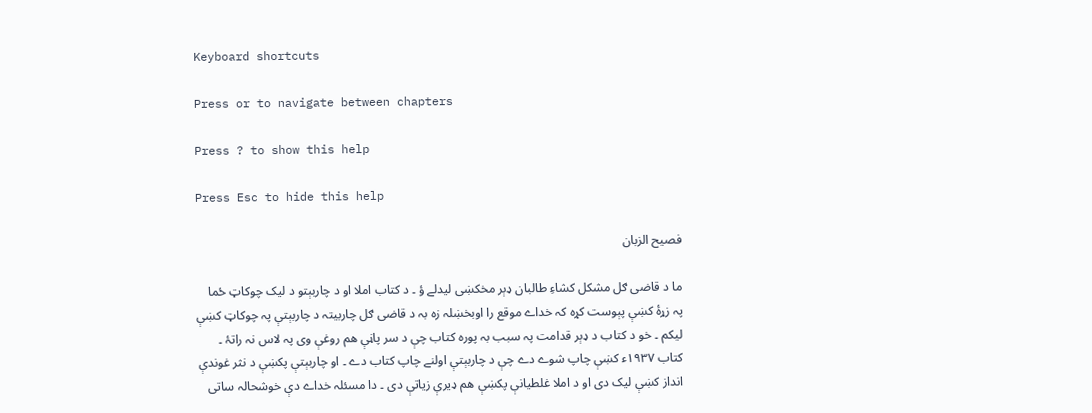Keyboard shortcuts

Press or to navigate between chapters

Press ? to show this help

Press Esc to hide this help

فصیح الزبان

ما د قاضی ګل مشکل کشاءِ طالبان ډېر مخکښی لیدلے ؤ ۔ د کتاب املا او د چاربېتو د لیک چوکاټ ځما پہ زړۂ کښې پېوست کړہ کہ خداے موقع را اوبخښلہ زہ بہ د قاضی ګل چاربیتہ د چاربېتې پہ چوکاټ کښې لیکم ۔ خو د کتاب د ډېر قدامت پہ سبب بہ پورہ کتاب چې د سر پاڼې ھم روغې وی پہ لاس نہ راتۂ ۔ کتاب ۱۹۳۷ء کښې چاپ شوے دے چې د چاربېتې اولنے چاپ کتاب دے ۔ او چاربېتې پکښې د نثر غوندې انداز کښې لیک دی او د املا غلطیانې پکښې ھم ډیرې زیاتې دی ۔ دا مسئلہ خداے دې خوشحالہ ساتی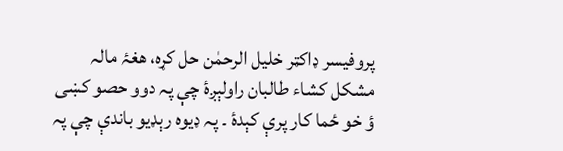پروفیسر ډاکټر خلیل الرحمٰن حل کړہ، ھغۂ مالہ مشکل کشاء طالبان راولېږۂ چې پہ دوو حصو کښی ؤ خو ځما کار پرې کېدۂ ۔ پہ ډیوہ رېډیو باندې چې پہ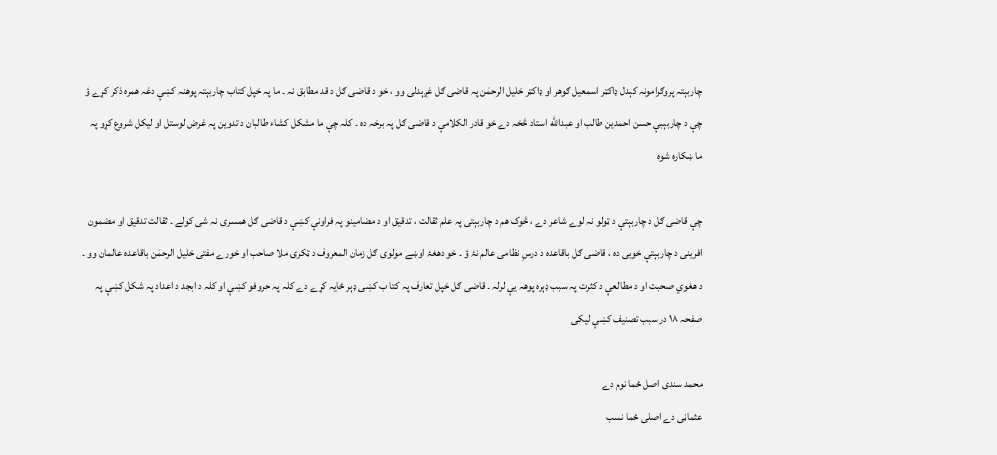چاربېتہ پروګرامونہ کېدل ډاکټر اسمعیل ګوھر او ډاکټر خلیل الرحمٰن پہ قاضی ګل غږېدلی وو ، خو د قاضی ګل د قد مطابق نہ ۔ ما پہ خپل کتاب چاربېتہ پوھنہ کښې دغہ ھمرہ ذکر کړے ؤ چې د چاربېبې حسن احمدین طالب او عبدالله استاد څخہ دے خو قادر الکلامې د قاضی ګل پہ برخہ دہ ۔ کلہ چې ما مشکل کشاء طالبان د تدوین پہ غرض لوستل او لیکل شروع کړو پہ ما ښکارہ شوہ

چې قاضی ګل د چاربېتې د ټولو نہ لوے شاعر دے ، څوک ھم د چاربېتی پہ علم ثقالت ، تدقیق او د مضامینو پہ فراونې کښې د قاضی ګل ھمسری نہ شی کولے ۔ ثقالت تدقیق او مضمون افرینی د چاربېتې خوبی دہ ، قاضی ګل باقاعدہ د درسِ نظامی عالم نۂ ؤ ۔ خو دھغۂ اوښے مولوی ګل زمان المعروف د ټکرۍ ملا صاحب او خورے مفتی خلیل الرحمٰن باقاعدہ عالمان وو ۔ د ھغوي صحبت او د مطالعې د کثرت پہ سبب ډېرہ پوھہ یې لرلہ ۔ قاضی ګل خپل تعارف پہ کتا ب کښی ډېر ځایہ کړے دے کلہ پہ حروفو کښې او کلہ د ابجد د اعداد پہ شکل کښې پہ صفحہ ۱۸ در سبب تصنیف کښې لیکی

محمد سندی اصل ځما نوم دے
عثماڼی دے اصلی ځما نسب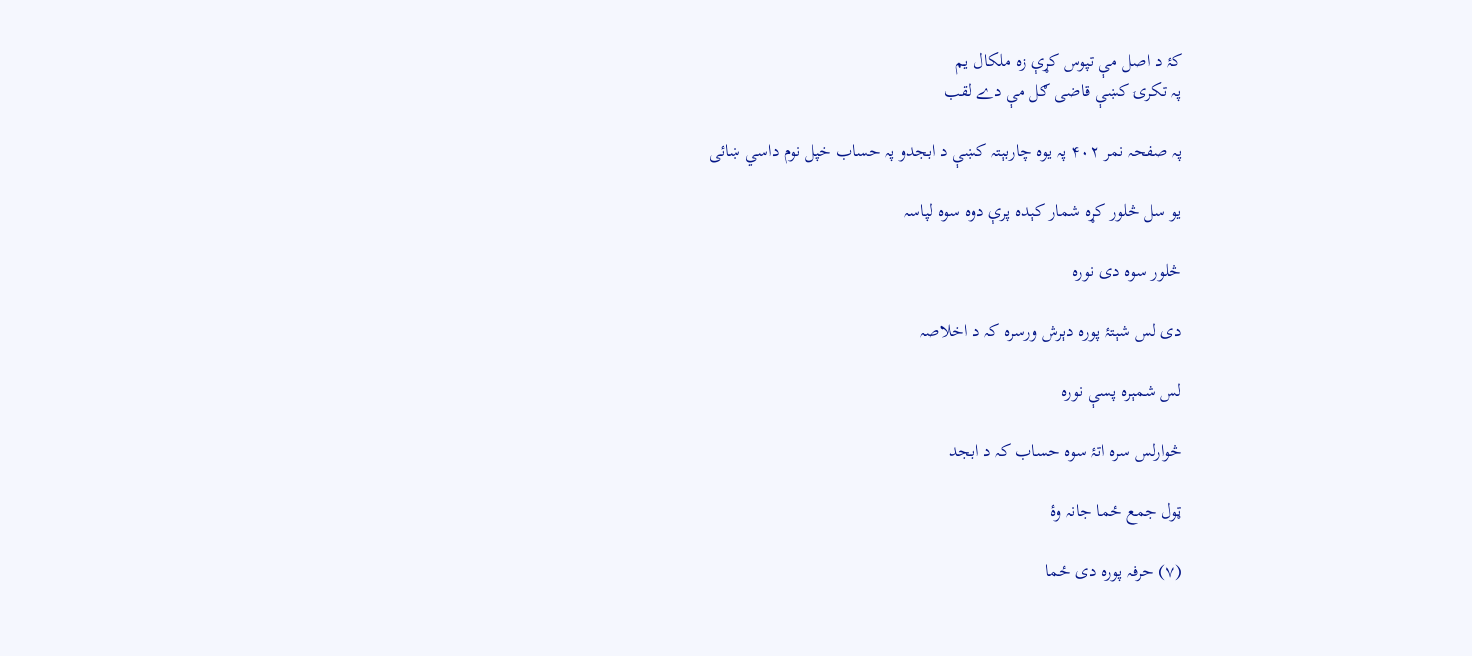کۂ د اصل مې تپوس کړې زہ ملکال یم
پہ تکرۍ کښې قاضی ګل مې دے لقب

پہ صفحہ نمر ۴۰۲ پہ یوہ چاربېتہ کښې د ابجدو پہ حساب خپل نوم داسي ښائی

یو سل څلور کړہ شمار کېدہ پرې دوہ سوہ لپاسہ

څلور سوہ دی نورہ

دی لس شېتۂ پورہ دېرش ورسرہ کہ د اخلاصہ

لس شمېرہ پسې نورہ

څوارلس سرہ اتۂ سوہ حساب کہ د ابجد

ټول جمع ځما جانہ وۂ

(۷) حرفہ پورہ دی ځما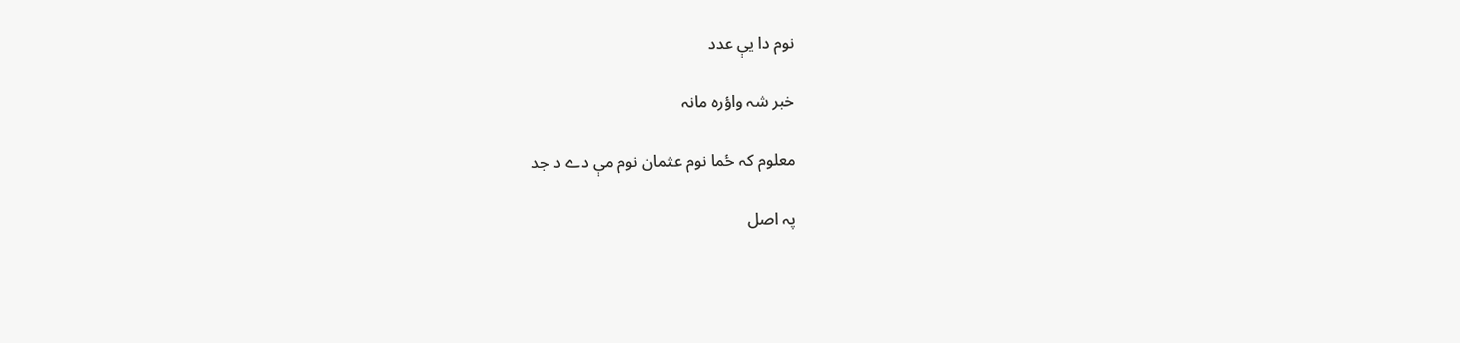نوم دا یې عدد

خبر شہ واؤرہ مانہ

معلوم کہ ځما نوم عثمان نوم مې دے د جد

پہ اصل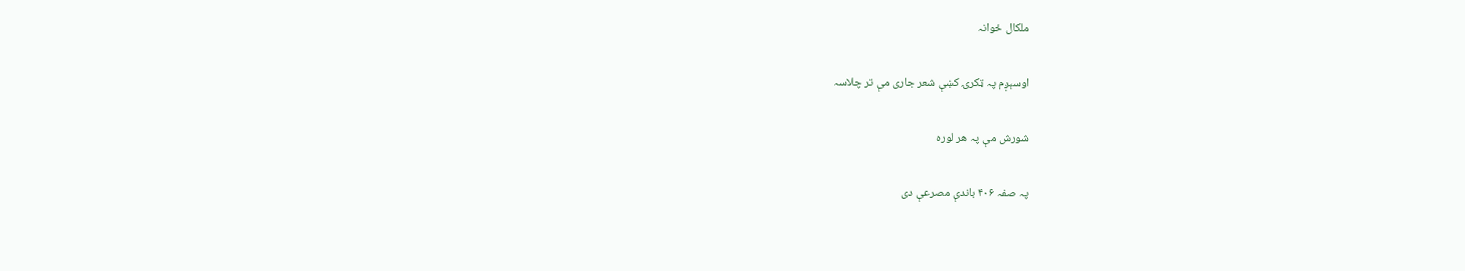ملکال ځوانہ

اوسېږم پہ ټکرۍ کښې شعر جاری مې تر چلاسہ

شورش مې پہ ھر لورہ

پہ صفہ ۴۰۶ باندې مصرعې دی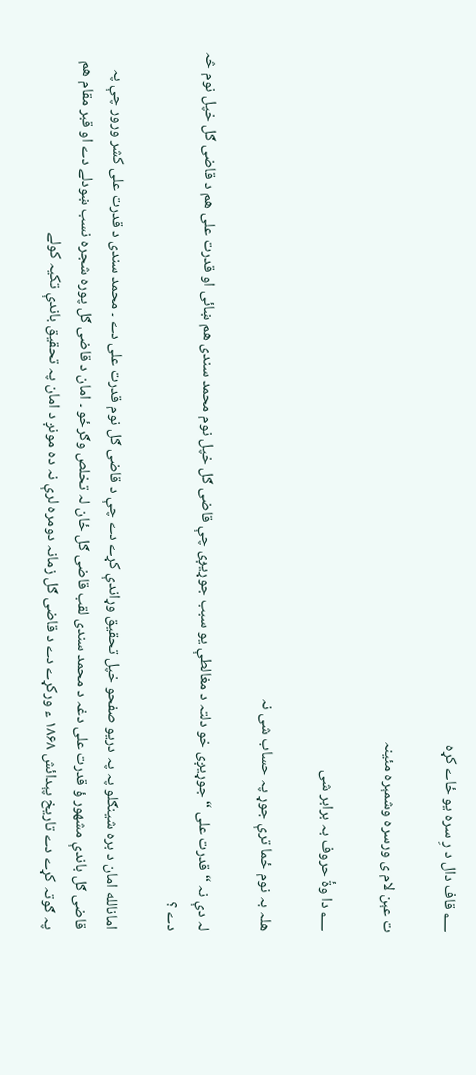؂ قاف دال د رِ سرہ یو ځاے کړہ

ت عېن لام ی ورسرہ وشمېرہ مئینہ

؂ دا وۃٔ حروف بہ برابر شی

ھلہ بہ نوم ځما ترې جوړ پہ حساب شی نہ

لہ دې نہ “ قدرت علی “ جوړیږی خو دلتہ د مغالطې یو سبب جوړیږی چې قاضی ګل خپل نوم محمد سندی ھم ښائی او قدرت علی ھم د قاضی ګل خپل نوم څہ دے ؟

امانالله امان د برہ شینګلو پہ پہ دریو صفحو خپل تحقیق وړاندې کړے دے چې د قاضی ګل نوم قدرت علی دے ۔ محمد سندی د قدرت علی کشر ورور چې پہ قاضی ګل باندې مشھور ؤ قدرت علی دغہ د محمد سندی لقب قاضی ګل ځان لہ تخلص وګرځو ۔ امان د قاضی ګل پورہ شجرہ نسب ښودلے دے او قبر مقام ھم پہ ګوتہ کړے دے تاریخ پېدائش ۱۸۶۸ ء ورکړے دے د قاضی ګل زمانہ دومرہ لرې نہ دہ مونږ د امان پہ تحقیق باندې تکیہ کولے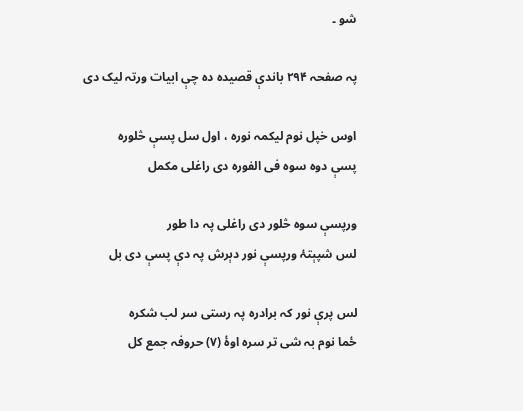شو ۔

پہ صفحہ ۲۹۴ باندې قصیدہ دہ چې ابیات ورتہ لیک دی

اوس خپل نوم لیکمہ نورہ ، اول سل پسې څلورہ
پسې دوہ سوہ فی الفورہ دی راغلی مکمل

ورپسې سوہ څلور دی راغلی پہ دا طور
لس شپېتۂ ورپسې نور دېرش پہ دې پسې دی بل

لس پرې نور کہ برادرہ پہ رستی سر لب شکرہ
ځما نوم بہ شی تر سرہ اوۂ (۷) حروفہ جمع کل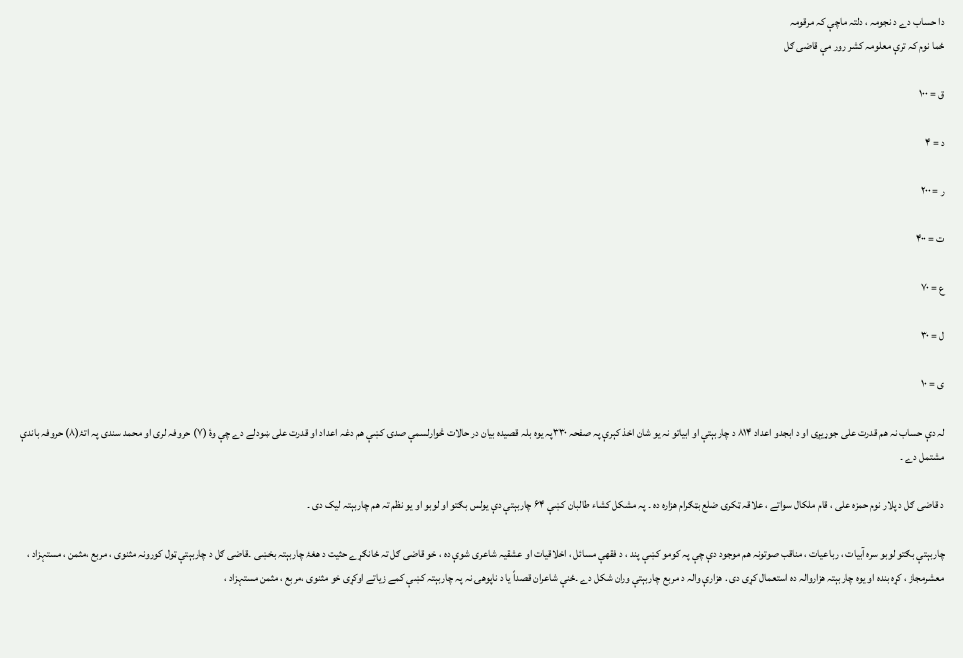دا حساب دے د نجومہ ، دلتہ ماچې کہ مرقومہ
ځما نوم کہ ترې معلومہ کشر رور مې قاضی ګل

ق = ۱۰۰

د = ۴

ر = ۲۰۰

ت = ۴۰۰

ع = ۷۰

ل = ۳۰

ی = ۱۰

لہ دې حساب نہ ھم قدرت علی جوړیږی او د ابجدو اعداد ۸۱۴ د چاربېتې او ابیاتو نہ یو شان اخذ کېرې پہ صفحہ ۳۳۰پہ یوہ بلہ قصیدہ بیان در حالات څوارلسمې صدۍ کښې ھم دغہ اعداد او قدرت علی ښودلے دے چې وۂ (۷) حروفہ لری او محمد سندی پہ اتۂ(۸) حروفہ باندې مشتمل دے ۔

د قاضی ګل د پلار نوم حمزہ علی ، قام ملکال سواتے ، علاقہ ټکرۍ ضلع بټګرام ھزارہ دہ ۔ پہ مشکل کشاء طالبان کښې ۶۴ چاربېتې دې یولس بګتو او لوبو او یو نظم تہ ھم چاربېتہ لیک دی ۔

چاربېتې بګتو لوبو سرہ آبیات ، رباعیات ، مناقب صوتونہ ھم موجود دې چې پہ کومو کښې پند ، د فقھې مسائل ، اخلاقیات او عشقیہ شاعری شوې دہ ، خو قاضی ګل تہ ځانګړے حثیت د ھغۂ چاربېتہ بخښی ۔قاضی ګل د چاربېتې ټول کورونہ مثنوی ، مربع ،مثمن ، مستہزاد ، معشرمجاز ، کړہ بندہ او یوہ چاربېتہ ھزاروالہ دہ استعمال کړی دی . ھزارې والہ د مربع چاربېتې وران شکل دے ۔ځنې شاعران قصداً یا د ناپوھۍ نہ پہ چاربېتہ کښې کمے زیاتے اوکړی خو مثنوی ،مربع ، مثمن مستہزاد ،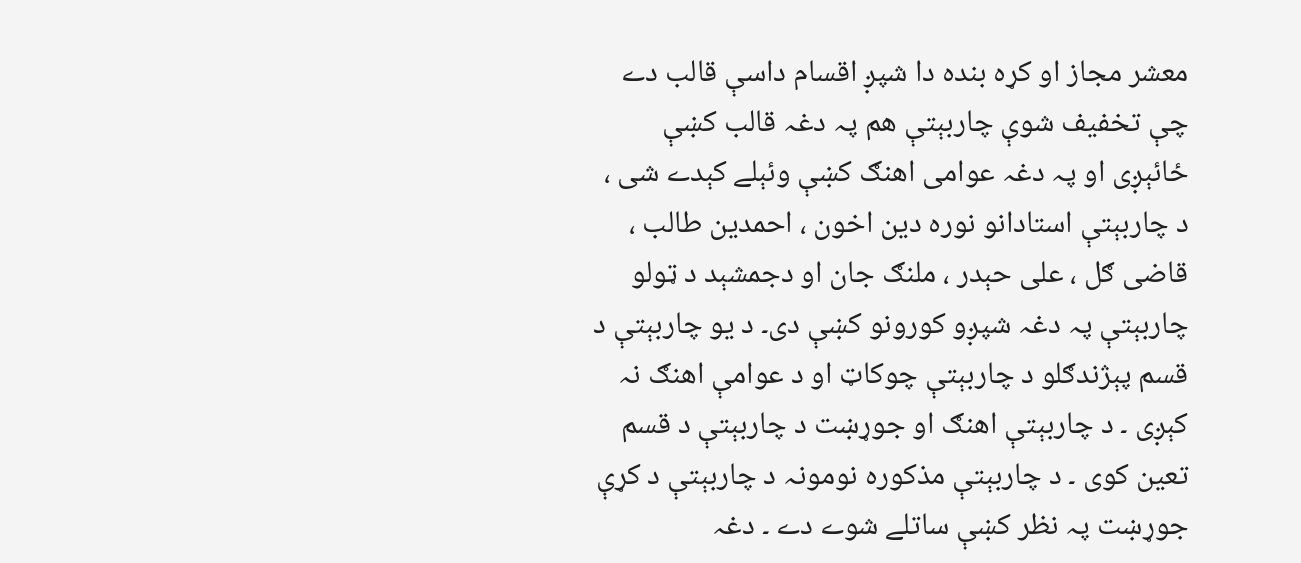معشر مجاز او کړہ بندہ دا شپږ اقسام داسې قالب دے چې تخفیف شوې چاربېتې ھم پہ دغہ قالب کښې ځائېږی او پہ دغہ عوامی اھنګ کښې وئېلے کېدے شی ، د چاربېتې استادانو نورہ دین اخون ، احمدین طالب ، قاضی ګل ، علی حېدر ، ملنګ جان او دجمشېد د ټولو چاربېتې پہ دغہ شپږو کورونو کښې دی۔ د یو چاربېتې د قسم پېژندګلو د چاربېتې چوکاټ او د عوامې اھنګ نہ کېږی ۔ د چاربېتې اھنګ او جوړښت د چاربېتې د قسم تعین کوی ۔ د چاربېتې مذکورہ نومونہ د چاربېتې د کړې جوړښت پہ نظر کښې ساتلے شوے دے ۔ دغہ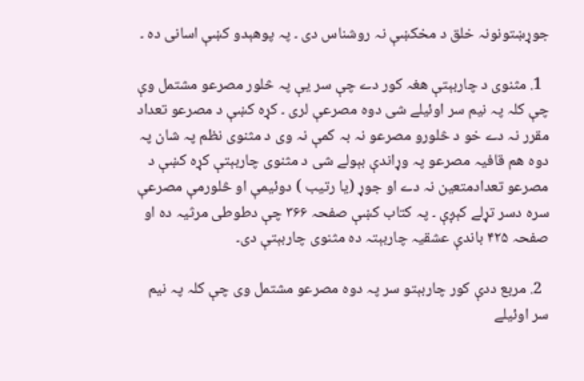جوړښتونونہ خلق د مخکښې نہ روشناس دی ۔ پہ پوھېدو کښې اسانی دہ ۔

  1. مثنوی د چاربېتې ھغہ کور دے چې سر یې پہ څلور مصرعو مشتمل وې چې کلہ پہ نیم سر اوئیلے شی دوہ مصرعې لری ۔ کړہ کښې د مصرعو تعداد مقرر نہ دے خو د څلورو مصرعو نہ بہ کمې نہ وی د مثنوی نظم پہ شان پہ دوہ ھم قافیہ مصرعو پہ وړاندې بېولے شی د مثنوی چاربېتې کړہ کښې د مصرعو تعدادمتعین نہ دے او جوړ (یا رتیب ) دوئیمې او څلورمې مصرعې سرہ دسر تړلے کېږې ۔ پہ کتاب کښې صفحہ ۳۶۶ چې دطوطی مرثیہ دہ او صفحہ ۴۲۵ باندې عشقیہ چاربېتہ دہ مثنوی چاربېتې دی۔

  2. مربع ددې کور چاربېتو سر پہ دوہ مصرعو مشتمل وی چې کلہ پہ نیم سر اوئیلے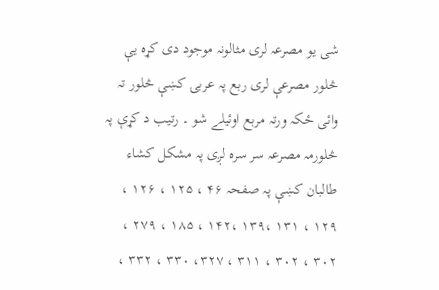شی یو مصرعہ لری مثالونہ موجود دی کړہ یې څلور مصرعې لری ربع پہ عربۍ کښې څلور تہ وائی ځکہ ورتہ مربع اوئیلے شو ۔ رتیب د کړې پہ څلورمہ مصرعہ سر سرہ لږی پہ مشکل کشاء طالبان کښې پہ صفحہ ۴۶ ، ۱۲۵ ، ۱۲۶ ، ۱۲۹ ، ۱۳۱ ،۱۳۹ ،۱۴۲ ، ۱۸۵ ، ۲۷۹ ، ۳۰۲ ، ۳۰۲ ، ۳۱۱ ، ۳۲۷، ۳۳۰ ، ۳۳۲ ،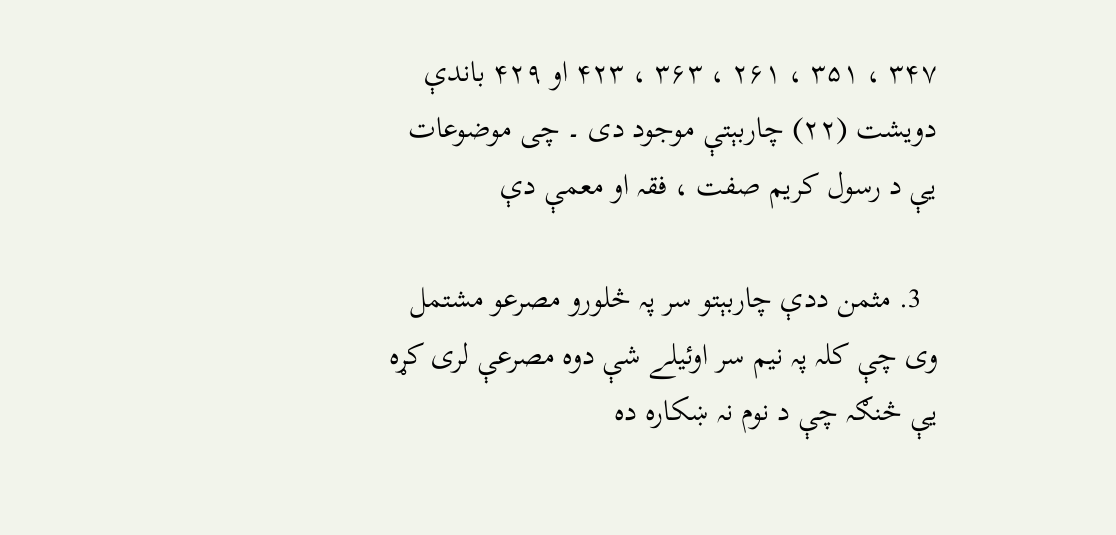۳۴۷ ، ۳۵۱ ، ۲۶۱ ، ۳۶۳ ، ۴۲۳ او ۴۲۹ باندې دویشت (۲۲) چاربېتې موجود دی ۔ چی موضوعات یې د رسول کریم صفت ، فقہ او معمې دې

  3. مثمن ددې چاربېتو سر پہ څلورو مصرعو مشتمل وی چې کلہ پہ نیم سر اوئیلے شې دوہ مصرعې لری کړہ یې څنګہ چې د نوم نہ ښکارہ دہ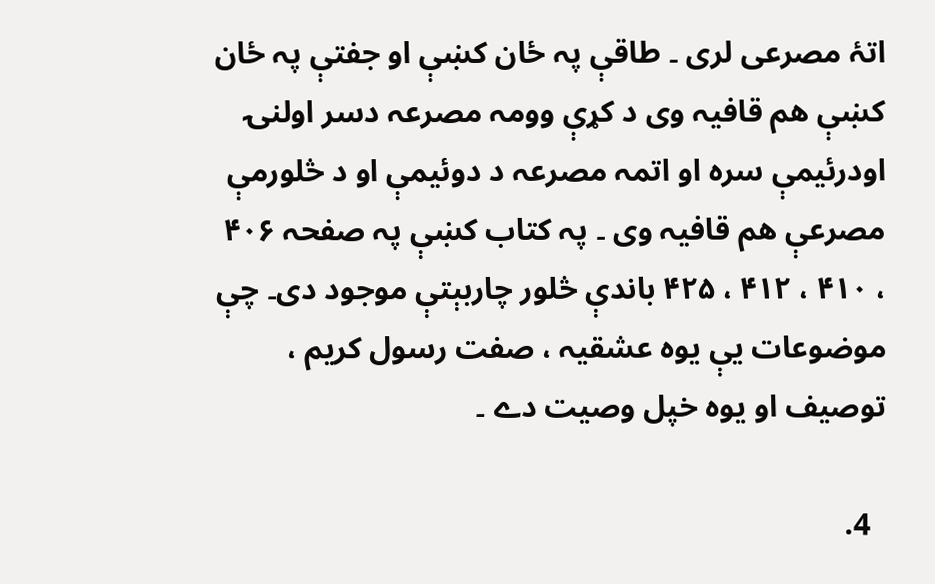اتۂ مصرعی لری ۔ طاقې پہ ځان کښې او جفتې پہ ځان کښې ھم قافیہ وی د کړې وومہ مصرعہ دسر اولنۍ اودرئیمې سرہ او اتمہ مصرعہ د دوئیمې او د څلورمې مصرعې ھم قافیہ وی ۔ پہ کتاب کښې پہ صفحہ ۴۰۶ ، ۴۱۰ ، ۴۱۲ ، ۴۲۵ باندې څلور چاربېتې موجود دی۔ چې موضوعات یې یوہ عشقیہ ، صفت رسول کریم ، توصیف او یوہ خپل وصیت دے ۔

  4.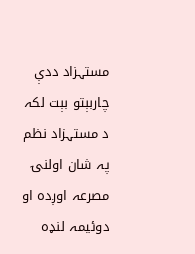مستہزاد ددې چاربېتو بېت لکہ د مستہزاد نظم پہ شان اولنۍ مصرعہ اوږدہ او دوئیمہ لنډہ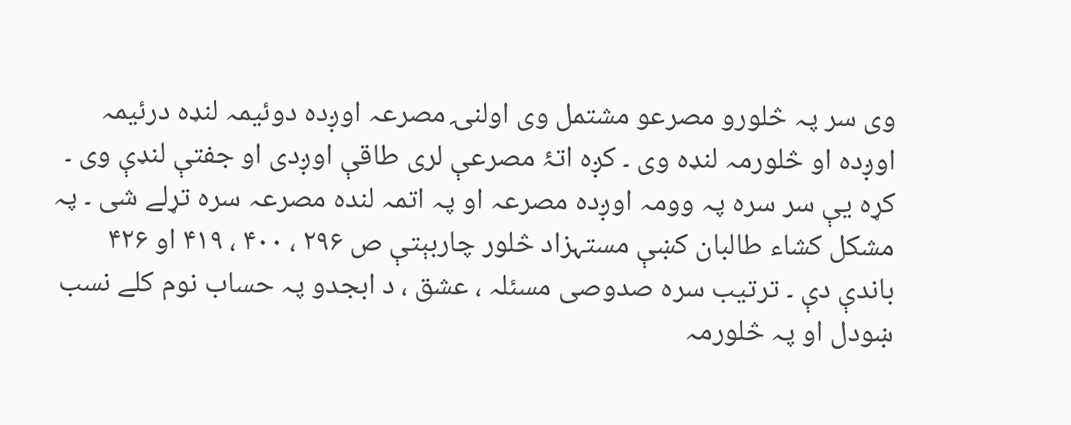وی سر پہ څلورو مصرعو مشتمل وی اولنۍ مصرعہ اوږدہ دوئیمہ لنډہ درئیمہ اوږدہ او څلورمہ لنډہ وی ۔ کږہ اتۂ مصرعې لری طاقې اوږدی او جفتې لنډې وی ۔ کړہ یې سر سرہ پہ وومہ اوږدہ مصرعہ او پہ اتمہ لندہ مصرعہ سرہ تړلے شی ۔ پہ مشکل کشاء طالبان کښې مستہزاد څلور چاربېتې ص ۲۹۶ ، ۴۰۰ ، ۴۱۹ او ۴۲۶ باندې دې ۔ ترتیب سرہ صدوصی مسئلہ ، عشق ، د ابجدو پہ حساب نوم کلے نسب ښودل او پہ څلورمہ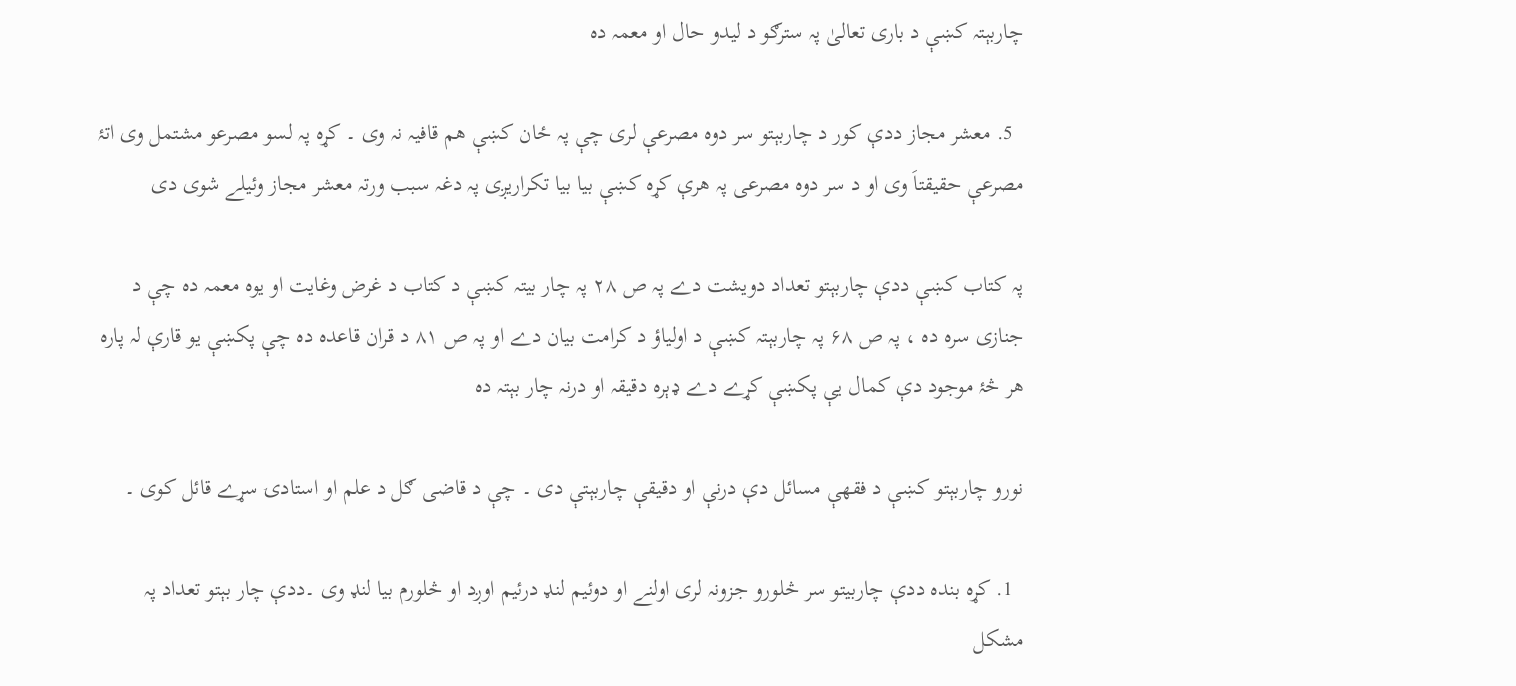چاربېتہ کښې د باری تعالیٰ پہ سترګو د لیدو حال او معمہ دہ

  5. معشر مجاز ددې کور د چاربېتو سر دوہ مصرعې لری چې پہ ځان کښې ھم قافیہ نہ وی ۔ کړہ پہ لسو مصرعو مشتمل وی اتۂ مصرعې حقیقتاَ وی او د سر دوہ مصرعی پہ ھرې کړہ کښې بیا بیا تکراریږی پہ دغہ سبب ورتہ معشر مجاز وئیلے شوی دی

پہ کتاب کښې ددې چاربېتو تعداد دویشت دے پہ ص ۲۸ پہ چار بیتہ کښې د کتاب د غرض وغایت او یوہ معمہ دہ چې د جنازی سرہ دہ ، پہ ص ۶۸ پہ چاربېتہ کښې د اولیاؤ د کرامت بیان دے او پہ ص ۸۱ د قران قاعدہ دہ چې پکښې یو قارې لہ پارہ ھر څۂ موجود دې کمال یې پکښې کړے دے ډېرہ دقیقہ او درنہ چار بېتہ دہ

نورو چاربېتو کښې د فقھې مسائل دې درنې او دقیقې چاربېتې دی ۔ چې د قاضی ګل د علم او استادۍ سړے قائل کوی ۔

  1. کړہ بندہ ددې چاربیتو سر څلورو جزونہ لری اولنے او دوئیم لنډ درئیم اوږد او څلورم بیا لنډ وی ۔ددې چار بېتو تعداد پہ مشکل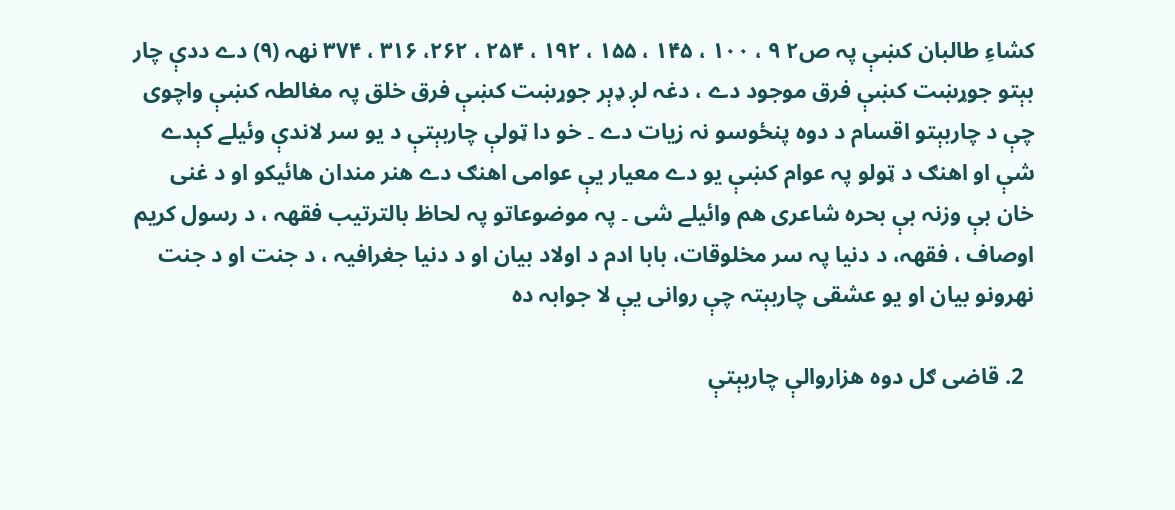کشاءِ طالبان کښې پہ ص۲ ۹ ، ۱۰۰ ، ۱۴۵ ، ۱۵۵ ، ۱۹۲ ، ۲۵۴ ، ۲۶۲، ۳۱۶ ، ۳۷۴ نھہ (۹) دے ددې چار بېتو جوړښت کښې فرق موجود دے ، دغہ لږ ډېر جوړښت کښې فرق خلق پہ مغالطہ کښې واچوی چې د چاربېتو اقسام د دوہ پنځوسو نہ زیات دے ۔ خو دا ټولې چاربېتې د یو سر لاندې وئیلے کېدے شې او اھنګ د ټولو پہ عوام کښې یو دے معیار یې عوامی اھنګ دے ھنر مندان ھائیکو او د غنی خان بې وزنہ بې بحرہ شاعری ھم وائیلے شی ۔ پہ موضوعاتو پہ لحاظ بالترتیب فقھہ ، د رسول کریم اوصاف ، فقھہ، د دنیا پہ سر مخلوقات، بابا ادم د اولاد بیان او د دنیا جغرافیہ ، د جنت او د جنت نھرونو بیان او یو عشقی چاربېتہ چې روانی یې لا جوابہ دہ

  2. قاضی ګل دوہ ھزاروالې چاربېتې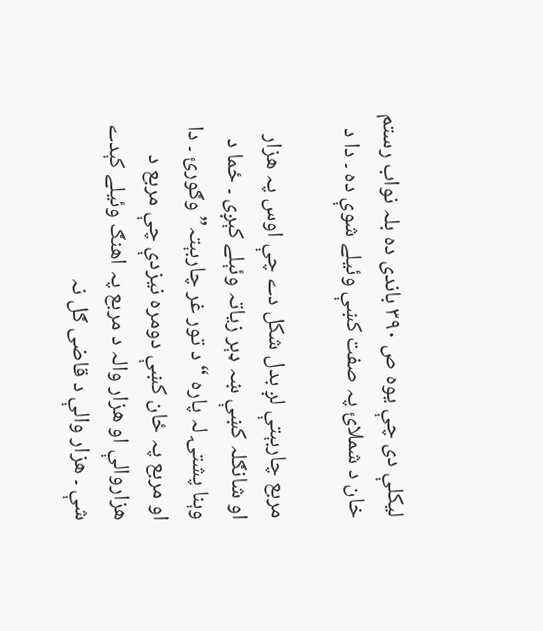لیکلې دی چې یوہ ص ۳۹۰ باندی دہ بلہ نواب رستم خان د شملائ پہ صفت کښې وئیلے شوې دہ ۔ دا د

مربع چاربېتې لږ بدل شکل دے چې اوس پہ ھزار او شانګلہ کښې ښہ ډېر زیاتہ وئېلے کېږی ۔ ځما د وېنا پشتۍ لہ پارہ “د تور غر چاربېتہ” وګورئ ۔ دا او مربع پہ ځان کښې دومرہ نیزدې چې مربع د ھزاروالې او ھزار والہ د مربع پہ اھنګ وئیلے کېدے شې ۔ ھزار والې د قاضی ګل نہ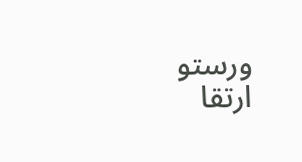ورستو ارتقا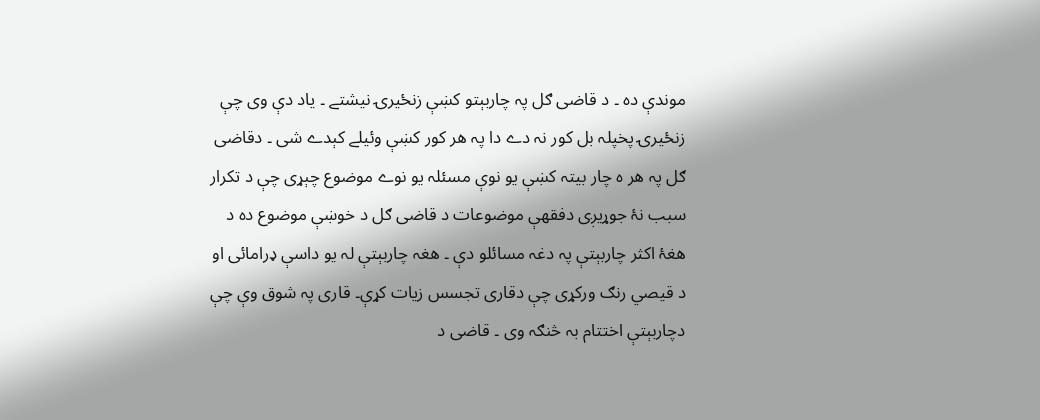موندې دہ ۔ د قاضی ګل پہ چاربېتو کښې زنځیرۍ نیشتے ۔ یاد دې وی چې زنځیرۍ پخپلہ بل کور نہ دے دا پہ ھر کور کښې وئیلے کېدے شی ۔ دقاضی ګل پہ ھر ہ چار بیتہ کښې یو نوې مسئلہ یو نوے موضوع چېړی چې د تکرار سبب نۂ جوړیږی دفقھې موضوعات د قاضی ګل د خوښې موضوع دہ د ھغۂ اکثر چاربېتې پہ دغہ مسائلو دې ۔ ھغہ چاربېتې لہ یو داسې ډرامائی او د قیصي رنګ ورکړی چې دقاری تجسس زیات کړې۔ قاری پہ شوق وې چې دچاربېتې اختتام بہ څنګہ وی ۔ قاضی د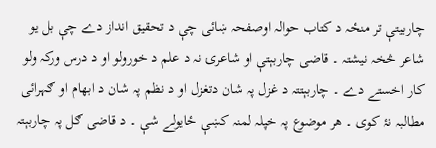چاربیتې تر منځہ د کتاب حوالہ اوصفحہ ښائی چې د تحقیق انداز دے چې بل یو شاعر څخہ نیشتہ ۔ قاضی چاربېتې او شاعرۍ نہ د علم د خورولو او د درس ورکہ ولو کار اخستے دے ۔ چاربېتتہ د غزل پہ شان دتغزل او د نظم پہ شان د ابھام او ګہرائی مطالبہ نۂ کوی ۔ ھر موضوع پہ خپلہ لمنہ کښې ځایولے شې ۔ د قاضی ګل پہ چاربېتہ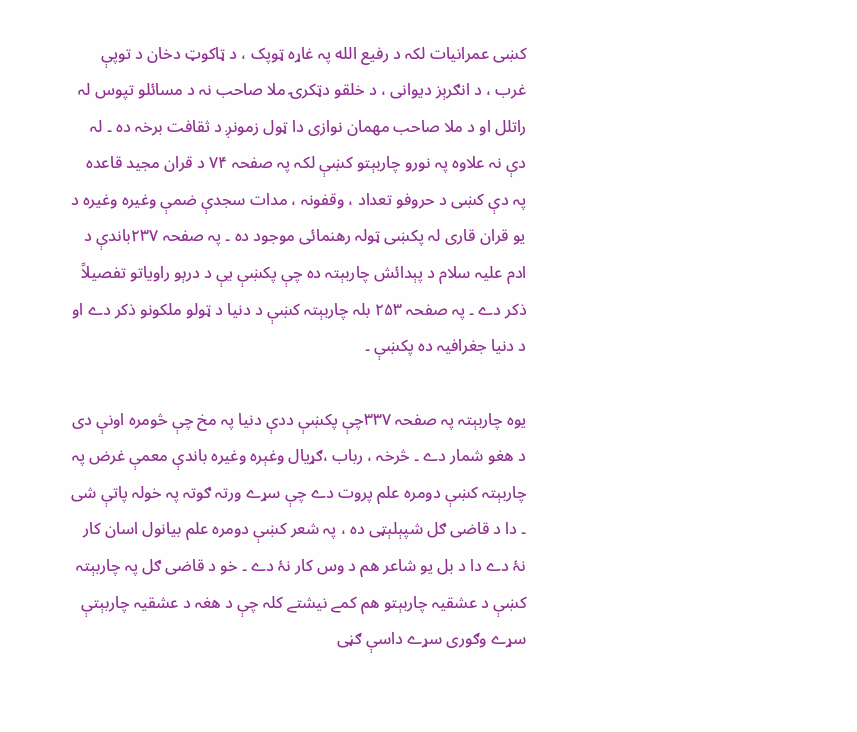کښی عمرانیات لکہ د رفیع الله پہ غاړہ ټوپک ، د ټاکوټ دخان د توپې غرب ، د انګرېز دیوانی ، د خلقو دټکرۍ ملا صاحب نہ د مسائلو تپوس لہ راتلل او د ملا صاحب مھمان نوازی دا ټول زمونږ د ثقافت برخہ دہ ۔ لہ دې نہ علاوہ پہ نورو چاربېتو کښې لکہ پہ صفحہ ۷۴ د قران مجید قاعدہ پہ دې کښی د حروفو تعداد ، وقفونہ ، مدات سجدې ضمې وغیرہ وغیرہ د یو قران قاری لہ پکښی ټولہ رھنمائی موجود دہ ۔ پہ صفحہ ۲۳۷باندې د ادم علیہ سلام د پېدائش چاربېتہ دہ چې پکښې یې د درېو راویاتو تفصیلاً ذکر دے ۔ پہ صفحہ ۲۵۳ بلہ چاربېتہ کښې د دنیا د ټولو ملکونو ذکر دے او د دنیا جغرافیہ دہ پکښې ۔

یوہ چاربېتہ پہ صفحہ ۳۳۷چې پکښې ددې دنیا پہ مخ چې څومرہ اونې دی د ھغو شمار دے ۔ څرخہ ، رباب ،ګړیال وغېرہ وغیرہ باندې معمې غرض پہ چاربېتہ کښې دومرہ علم پروت دے چې سړے ورتہ ګوتہ پہ خولہ پاتې شی ۔ دا د قاضی ګل شپېلېټی دہ ، پہ شعر کښې دومرہ علم بیانول اسان کار نۂ دے دا د بل یو شاعر ھم د وس کار نۂ دے ۔ خو د قاضی ګل پہ چاربېتہ کښې د عشقیہ چاربېتو ھم کمے نیشتے کلہ چې د ھغہ د عشقیہ چاربېتې سړے وګوری سړے داسې ګڼی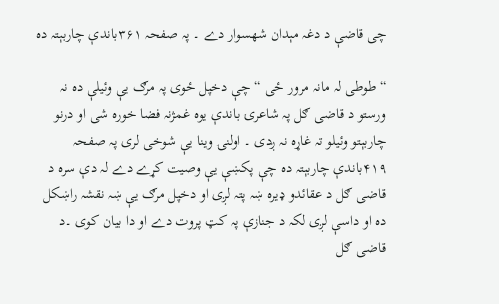چی قاضې د دغہ مېدان شھسوار دے ۔ پہ صفحہ ۳۶۱باندې چاربېتہ دہ

“ طوطی لہ مانہ مرور ځی “ چې دخپل ځوی پہ مرګ یې وئیلې دہ نہ ورستو د قاضی ګل پہ شاعرۍ باندې یوہ غمژنہ فضا خورہ شی او درنو چاربېتو وئیلو تہ غاړہ نہ ږدی ۔ اولنۍ وینا یې شوخی لری پہ صفحہ ۴۱۹باندې چاربېتہ دہ چې پکښې یې وصیت کړے دے لہ دې سرہ د قاضی ګل د عقائدو ډیرہ ښہ پتہ لږی او دخپل مرګ یې ښہ نقشہ راښکل دہ او داسې لږی لکہ د جنازې پہ کټ پروت دے او دا بیان کوی ۔د قاضی ګل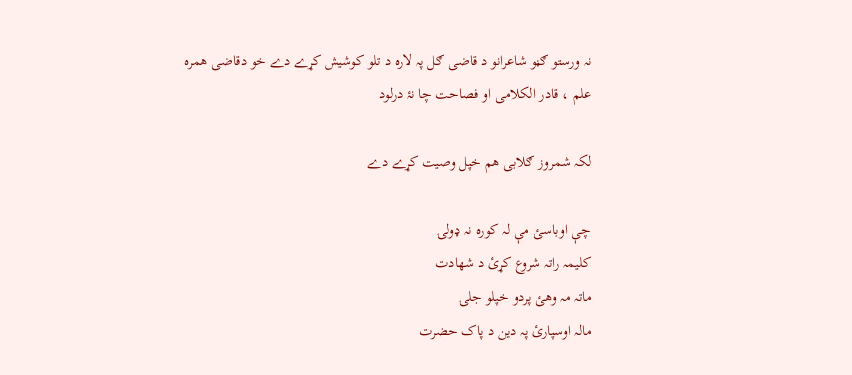نہ ورستو ګڼو شاعرانو د قاضی ګل پہ لارہ د تلو کوشیش کړے دے خو دقاضی ھمرہ علم ، قادر الکلامی او فصاحت چا نۂ درلود

لکہ شمروز ګلابی ھم خپل وصیت کړے دے

چې اوباسئ مې لہ کورہ نہ ډولۍ
کلیمہ راتہ شروع کړئ د شھادت
ماتہ مہ وھئ پردو خپلو جلۍ
مالہ اوسپارئ پہ دین د پاک حضرت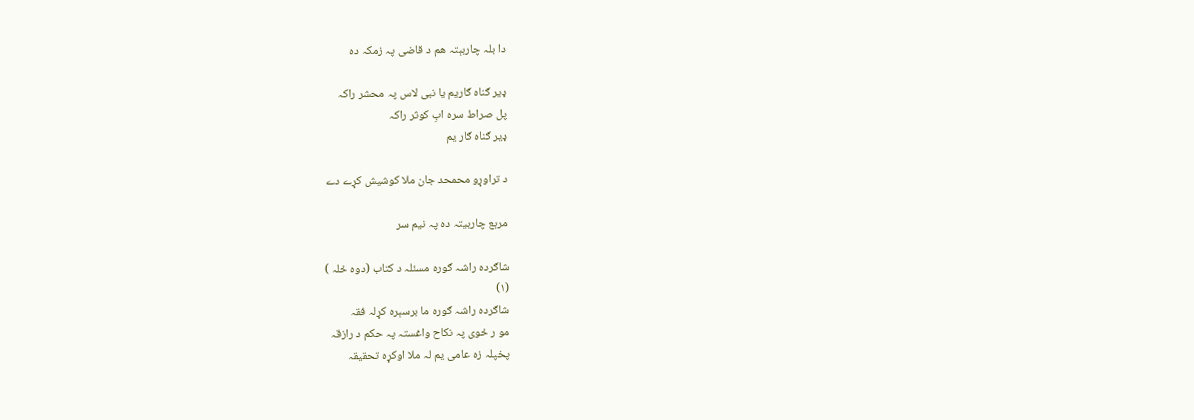دا بلہ چاربېتہ ھم د قاضی پہ زمکہ دہ

ډیر ګناہ ګاریم یا نبی لاس پہ محشر راکہ
پل صراط سرہ ابِ کوثر راکہ
ډیر ګناہ ګار یم

د تراوړو محمحد جان ملا کوشیش کړے دے

مرہع چاربیتہ دہ پہ نیم سر

شاګردہ راشہ ګورہ مسئلہ د کتاب (دوہ ځلہ )
(۱)
شاګردہ راشہ ګورہ ما برسېرہ کړلہ فقہ
مو ر ځوی پہ نکاح واغستہ پہ حکم د رازقہ
پخپلہ زہ عامی یم لہ ملا اوکړہ تحقیقہ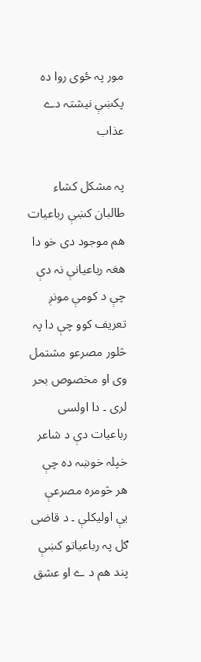مور پہ ځوی روا دہ پکښې نیشتہ دے عذاب

پہ مشکل کشاء طالبان کښې رباعیات ھم موجود دی خو دا ھغہ رباعیانې نہ دې چې د کومې مونږ تعریف کوو چې دا پہ څلور مصرعو مشتمل وی او مخصوص بحر لری ۔ دا اولسی رباعیات دې د شاعر خپلہ خوښہ دہ چې ھر څومرہ مصرعې یې اولیکلې ۔ د قاضی ګل پہ رباعیاتو کښې پند ھم د ے او عشق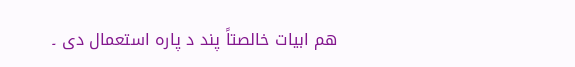ھم ابیات خالصتاً پند د پارہ استعمال دی ۔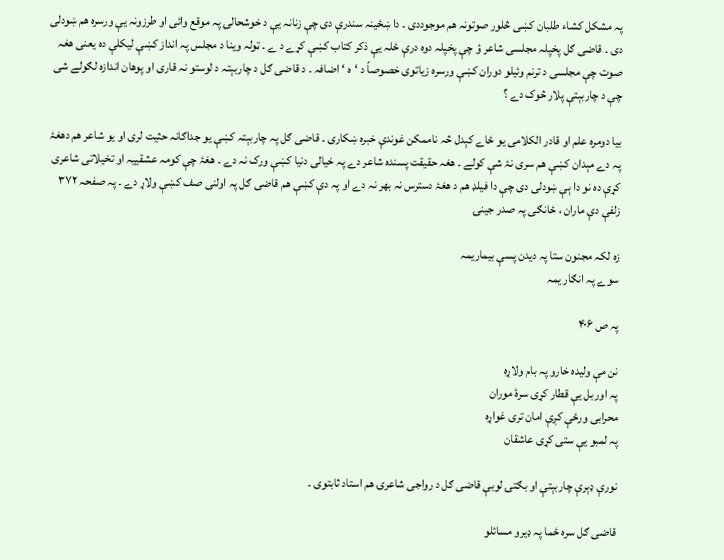پہ مشکل کشاء طلبان کښی څلور صوتونہ ھم موجوددی ۔ دا ښځینہ سندرې دی چې زنانہ یې د خوشحالۍ پہ موقع وائی او طرزونہ یې ورسرہ ھم ښودلی دی ۔ قاضی ګل پخپلہ مجلسی شاعر ؤ چې پخپلہ دوہ درې ځلہ یې ذکر کتاب کښې کړے د ے ۔ ټولہ وینا د مجلس پہ انداز کښې لیکلې دہ یعنی ھغہ صوت چې مجلسی د ترنم وئیلو دوران کښې ورسرہ زیاتوی خصوصاً د ‘ہ ‘ اضافہ ۔ د قاضی ګل د چاربېتہ د لوستو نہ قاری او پوھان اندازہ لګولے شی چې د چاربېتې پلار څوک دے ؟

بیا دومرہ علم او قادر الکلامی یو ځاے کېدل څہ ناممکن غوندې خبرہ ښکاری ۔ قاضی ګل پہ چاربېتہ کښې یو جداګانہ حثیت لری او یو شاعر ھم دھغۂ پہ دے مېدان کښې ھم سری نۂ شې کولے ۔ ھغہ حقیقت پسندہ شاعر دے پہ خیالی دنیا کښې ورک نہ دے ۔ ھغۂ چې کومہ عشقییہ او تخیلاتی شاعری کړې دہ نو دا ېې ښودلی دی چې دا فیلډ ھم د ھغۂ دسترس نہ بھر نہ دے او پہ دې کښې ھم قاضی ګل پہ اولنی صف کښې ولاړ دے ۔ پہ صفحہ ۳۷۲ زلفې دې ماران ، ځانګی پہ صدر جینۍ

زہ لکہ مجنون ستا پہ دیدن پسې بیماریمہ
سوے پہ انګار یمہ

پہ ص ۴۰۶

نن مې ولیدہ خارو پہ بام ولاړہ
پہ اوربل یې قطار کړی سرۂ موران
محرابی ورځې کږې امان تری غواړہ
پہ لمبو یې ستی کړی عاشقان

نورې ډېرې چاربېتې او بګتۍ لوبې قاضی ګل د رواجی شاعرۍ ھم استاد ثابتوی ۔

قاضی ګل سرہ ځما پہ ډیرو مسائلو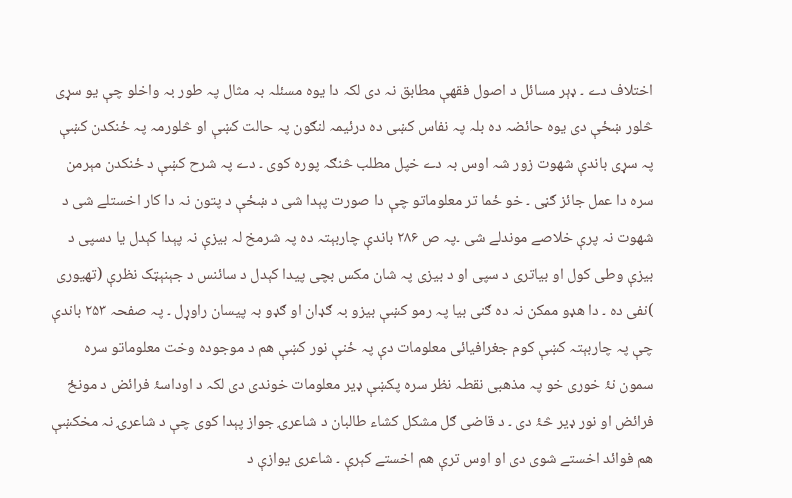اختلاف دے ۔ ډېر مسائل د اصول فقھې مطابق نہ دی لکہ دا یوہ مسئلہ بہ مثال پہ طور بہ واخلو چې یو سړی څلور ښځې دی یوہ حائضہ دہ بلہ پہ نفاس کښی دہ درئیمہ لنګون پہ حالت کښې او څلورمہ پہ ځنکدن کښې پہ سړی باندې شھوت زور شہ اوس بہ دے خپل مطلب څنګہ پورہ کوی ۔ دے پہ شرح کښې د ځنکدن مېرمن سرہ دا عمل جائز ګڼی ۔ خو ځما تر معلوماتو چې دا صورت پېدا شی د ښځې د پتون نہ دا کار اخستلے شی د شھوت نہ پرې خلاصے موندلے شی ۔پہ ص ۲۸۶ باندې چاربېتہ دہ پہ شرمخ لہ بیزې نہ پېدا کېدل یا دسپی د بیزې وطی کول او بیاتری د سپی او د بیزی پہ شان مکس بچی پیدا کېدل د سائنس د جېنېټک نظرې (تھیوری )نفی دہ ۔ دا ھډو ممکن نہ دہ ګنی بیا پہ رمو کښې بیزو بہ ګډان او ګډو بہ پیسان راوړل ۔ پہ صفحہ ۲۵۳ باندې چې پہ چاربېتہ کښې کوم جغرافیائی معلومات دې پہ ځنې نور کښې ھم د موجودہ وخت معلوماتو سرہ سمون نۂ خوری خو پہ مذھبی نقطہ نظر سرہ پکښې ډیر معلومات خوندی دی لکہ د اوداسۂ فرائض د مونځ فرائض او نور ډیر څۂ دی ۔ د قاضی ګل مشکل کشاء طالبان د شاعرۍ جواز پېدا کوی چې د شاعرۍ نہ مخکښې ھم فوائد اخستے شوی دی او اوس ترې ھم اخستے کېرې ۔ شاعری یوازې د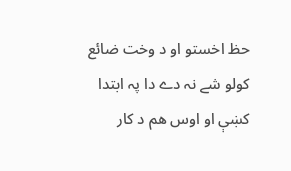حظ اخستو او د وخت ضائع کولو شے نہ دے دا پہ ابتدا کښې او اوس ھم د کار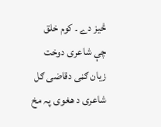څیز دے ۔ کوم خلق چې شاعری دوخت زیان ګڼی دقاضی ګل شاعری د ھغوی پہ مخ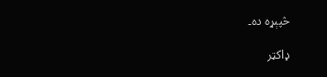څپېړہ دہ۔

ډاکټر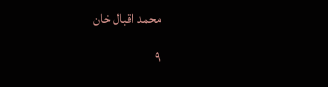محمد اقبال خان

۹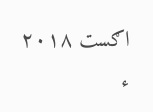اګست ۲۰۱۸ ء